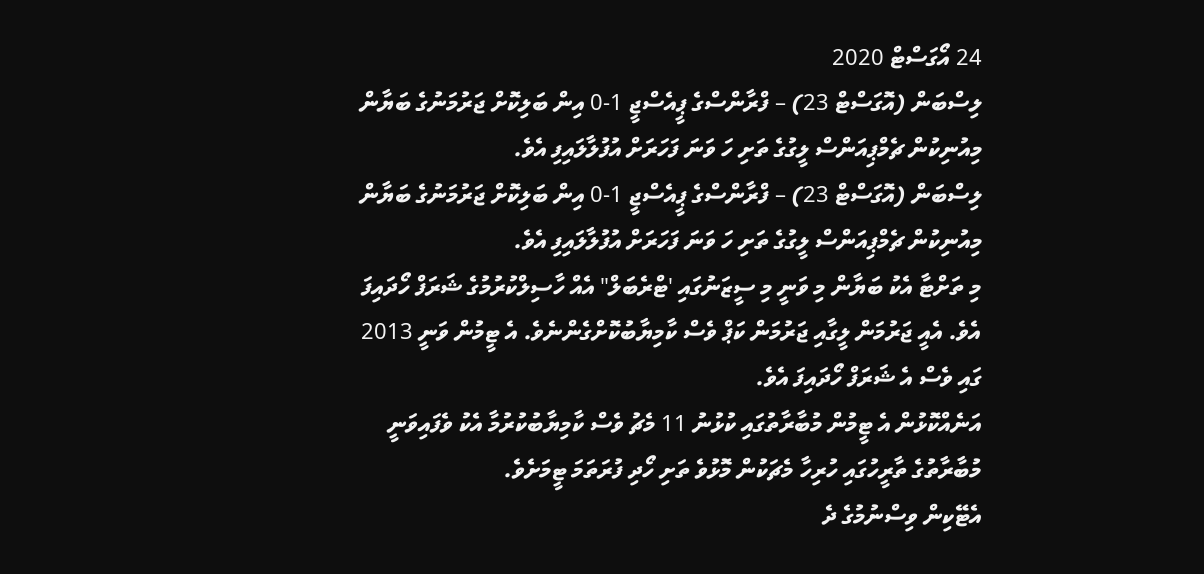24 އޯގަސްޓް 2020
ލިސްބަން (އޮގަސްޓް 23) – ފްރާންސްގެ ޕީއެސްޖީ 1-0 އިން ބަލިކޮށް ޖަރުމަނުގެ ބަޔާން މިއުނިކުން ޗެމްޕިއަންސް ލީގުގެ ތަށި ހަ ވަނަ ފަހަރަށް އުފުލާލައިފި އެވެ.
ލިސްބަން (އޮގަސްޓް 23) – ފްރާންސްގެ ޕީއެސްޖީ 1-0 އިން ބަލިކޮށް ޖަރުމަނުގެ ބަޔާން މިއުނިކުން ޗެމްޕިއަންސް ލީގުގެ ތަށި ހަ ވަނަ ފަހަރަށް އުފުލާލައިފި އެވެ.
މި ތަށްޓާ އެކު ބަޔާން މި ވަނީ މި ސީޒަނުގައި 'ޓްރެބަލް" އެއް ހާސިލްކުރުމުގެ ޝަރަފް ހޯދައިފަ އެވެ. އެއީ ޖަރުމަން ލީގާއި ޖަރުމަން ކަޕް ވެސް ކާމިޔާބުކޮށްގެންނެވެ. އެ ޓީމުން ވަނީ 2013 ގައި ވެސް އެ ޝަރަފް ހޯދައިފަ އެވެ.
އަނެއްކޮޅުން އެ ޓީމުން މުބާރާތުގައި ކުޅުނު 11 މެޗު ވެސް ކާމިޔާބުކުރުމާ އެކު ވެފައިވަނީ މުބާރާތުގެ ތާރީހުގައި ހުރިހާ މެޗަކުން މޮޅުވެ ތަށި ހޯދި ފުރަތަމަ ޓީމަށެވެ.
އެޓޭކިން ވިސްނުމުގެ ދެ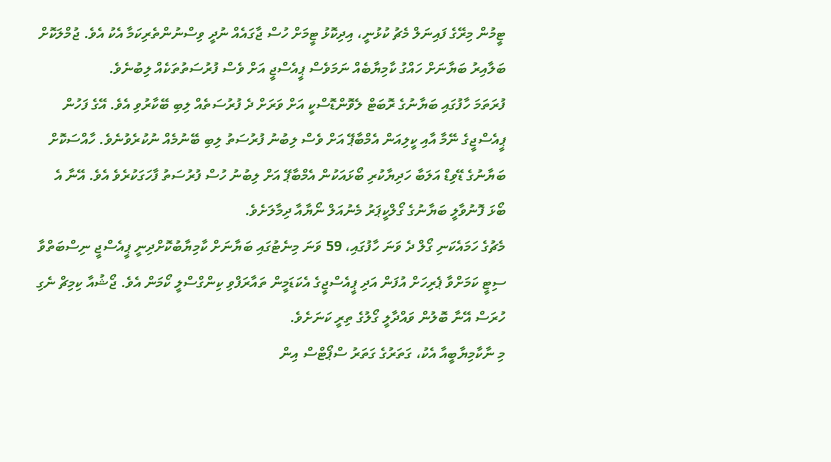ޓީމުން މިރޭގެ ފައިނަލް މެޗު ކުޅުނީ، އިދިކޮޅު ޓީމަށް ހުސް ޖާގައެއް ނުދީ ވިސްނުންތެރިކަމާ އެކު އެވެ. ޖުމްލަކޮށް ބަލާއިރު ބަޔާނަށް ހައްގު ކާމިޔާބެއް ނަމަވެސް ޕީއެސްޖީ އަށް ވެސް ފުރުސަތުތަކެއް ލިބުނެވެ.
ފުރަތަމަ ހާފުގައި ބަޔާނުގެ ރޮބަޓް ލެވޮންޑޮސްކީ އަށް ވަރަށް ދެ ފުރުސަތެއް ލިބި ބޭކާރުވި އެވެ. އޭގެ ފަހުން ޕީއެސްޖީގެ ނޭމާ އާއި ކީލިއަން އެމްބާޕޭ އަށް ވެސް ލިބުނު ފުރުސަތު ލިބި ބޭނުމެއް ނުކުރެވުނެވެ. ހާއްސަކޮށް ބަޔާނުގެ ޑޭވިޑް އަލަބާ ހަދިޔާކުރި ބޯޅައަކުން އެމްބާޕޭ އަށް ލިބުނު ހުސް ފުރުސަތު ފާހަގަކުރެވެ އެވެ. އޭނާ އެ ބޯޅަ ފޮނުވާލީ ބަޔާނުގެ ގޯލްކީޕަރު މެނުއަލް ނޯޔާއާ ދިމާލަށެވެ.
މެޗުގެ ހަމައެކަނި ގޯލް ދެ ވަނަ ހާފުގައި، 59 ވަނަ މިނެޓުގައި ބަޔާނަށް ކާމިޔާބުކޮށްދިނީ ޕީއެސްޖީ ނިސްބަތްވާ ސިޓީ ކަމަށްވާ ޕެރިހަށް އުފަން އަދި ޕީއެސްޖީގެ އެކަޑަމީން ތައާރަފްވި ކިންގްސްލީ ކޯމަން އެވެ. ޖޯޝުއާ ކިމިޗް ނެގި ހުރަސް އޭނާ ބޮލުން ވައްދާލީ ގޯލުގެ ތިރީ ކަނަށެވެ.
މި ނާކާމިޔާބީއާ އެކު، ގަތަރުގެ ގަތަރު ސްޕޯޓްސް އިން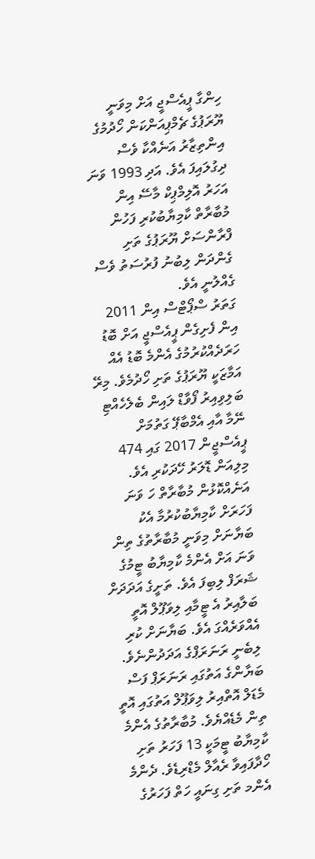ހިންގާ ޕީއެސްޖީ އަށް މިވަނީ ޔޫރަޕުގެ ޗެމްޕިއަންކަން ހޯދުމުގެ އިންތިޒާރު އަނެއްކާ ވެސް ދިގުލައިފަ އެވެ. އަދި 1993 ވަނަ އަހަރު އޮލިމްޕިކް މާސޭ އިން މުބާރާތް ކާމިޔާބުކުރި ފަހުން ފްރާންސަށް ޔޫރަޕުގެ ތަށި ގެންދަން ލިބުނު ފުރުސަތު ވެސް ގެއްލުނީ އެވެ.
ގަތަރު ސްޕޯޓްސް އިން 2011 އިން ފެށިގެން ޕީއެސްޖީ އަށް ބޮޑު ހަރަދެއްކުރުމުގެ އެންމެ ބޮޑު އެއް އަމާޒަކީ ޔޫރަޕުގެ ތަށި ހޯދުމެވެ. މިރޭ ބަލިވިއިރު ފޯވާޑް ލައިން ބެލެހެއްޓި ނޭމާ އާއި އެމްބާޕޭ ގަތުމަށް ޕީއެސްޖީން 2017 ގައި 474 މިލިއަން ޑޮލަރު ހޭދަކުރި އެވެ.
އަނެއްކޮޅުން މުބާރާތް ހަ ވަނަ ފަހަރަށް ކާމިޔާބުކުރުމާ އެކު ބަޔާނަށް މިވަނީ މުބާރާތުގެ ތިން ވަނަ އަށް އެންމެ ކާމިޔާބު ޓީމުގެ ޝަރަފް ލިބިފަ އެވެ. ތަށީގެ އަދަދަށް ބަލާއިރު އެ ޓީމާއި ލިވަޕޫލް އޮތީ އެއްވަރެއްގަ އެވެ. ބަޔާނަށް ކުރި ލިބެނީ ރަނަރަޕްގެ އަދަދުންނެވެ. ބަޔާންގެ އަތުގައި ރަނަރަޕް ފަސް މެޑަލް އޮތްއިރު ލިވަޕޫލް އަތުގައި އޮތީ ތިން މެޑެއްޔެވެ. މުބާރާތުގެ އެންމެ ކާމިޔާބު ޓީމަކީ 13 ފަހަރު ތަށި ހޯދާފައިވާ ރެއާލް މެޑްރިޑެވެ. ދެންމެ އެންމ ތަށި ގިނައީ ހަތް ފަހަރުގެ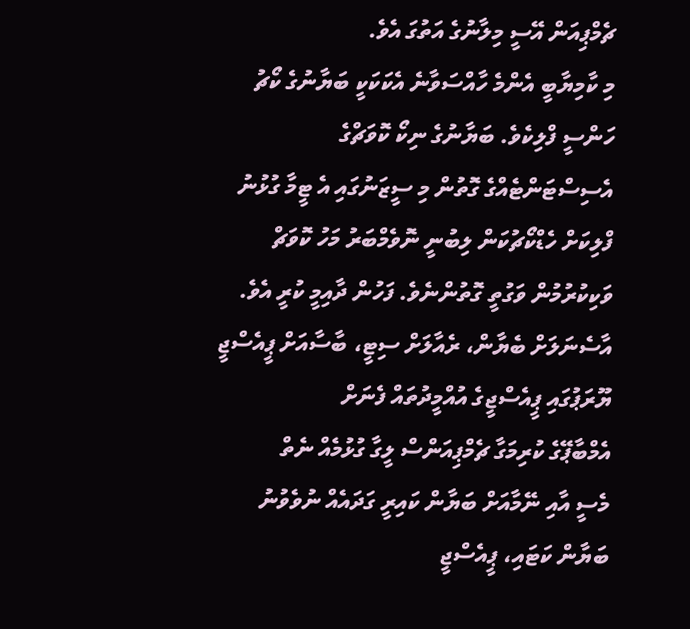ޗެމްޕިއަން އޭސީ މިލާނުގެ އަތުގަ އެވެ.
މި ކާމިޔާބީ އެންމެ ހާއްސަވާނެ އެކަކަކީ ބަޔާނުގެ ކޯޗު ހަންސީ ފްލިކެވެ. ބަޔާނުގެ ނިކޯ ކޮވަޗްގެ އެސިސްޓަންޓެއްގެ ގޮތުން މި ސީޒަނުގައި އެ ޓީމާ ގުޅުނު ފްލިކަށް ހެޑްކޯޗުކަން ލިބުނީ ނޮވެމްބަރު މަހު ކޮވަޗް ވަކިކުރުމުން ވަގުތީ ގޮތުންނެވެ. ފަހުން ދާއިމީ ކުރީ އެވެ.
އާސެނަލަށް ބެޔާން، ރެއާލަށް ސިޓީ، ބާސާއަށް ޕީއެސްޖީ
ޔޫރަޕުގައި ޕީއެސްޖީގެ އުއްމީދުތައް ފެނަށް
އެމްބާޕޭގެ ކުރިމަގާ ޗެމްޕިއަންސް ލީގާ ގުޅުމެއް ނެތް
މެސީ އާއި ނޭމާއަށް ބަޔާން ކައިރީ ގަދައެއް ނުވެވުނު
ބަޔާން ކަޓައި، ޕީއެސްޖީ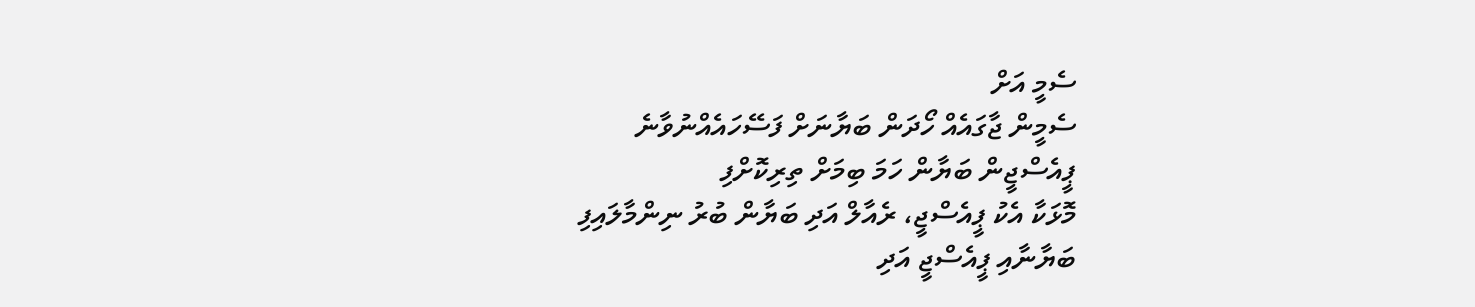ސެމީ އަށް
ސެމީން ޖާގައެއް ހޯދަން ބަޔާނަށް ފަސޭހައެއްނުވާނެ
ޕީއެސްޖީން ބަޔާން ހަމަ ބިމަށް ތިރިކޮށްފި
މޮޅަކާ އެކު ޕީއެސްޖީ، ރެއާލް އަދި ބަޔާން ބުރު ނިންމާލައިފި
ބަޔާނާއި ޕީއެސްޖީ އަދި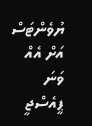ޔުވެންޓަސް އަށް އެއް ވަނަ
ޕީއެސްޖީ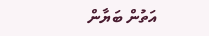އަތުން ބަޔާން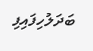ބަދަލުހިފައިފި